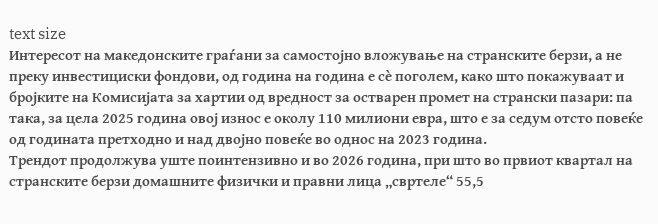text size
Интересот на македонските граѓани за самостојно вложување на странските берзи, а не преку инвестициски фондови, од година на година е сѐ поголем, како што покажуваат и бројките на Комисијата за хартии од вредност за остварен промет на странски пазари: па така, за цела 2025 година овој износ е околу 110 милиони евра, што е за седум отсто повеќе од годината претходно и над двојно повеќе во однос на 2023 година.
Трендот продолжува уште поинтензивно и во 2026 година, при што во првиот квартал на странските берзи домашните физички и правни лица „свртеле“ 55,5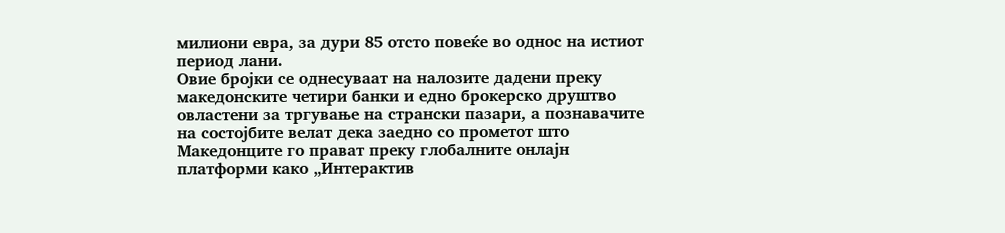милиони евра, за дури 85 отсто повеќе во однос на истиот период лани.
Овие бројки се однесуваат на налозите дадени преку македонските четири банки и едно брокерско друштво овластени за тргување на странски пазари, а познавачите на состојбите велат дека заедно со прометот што Македонците го прават преку глобалните онлајн платформи како „Интерактив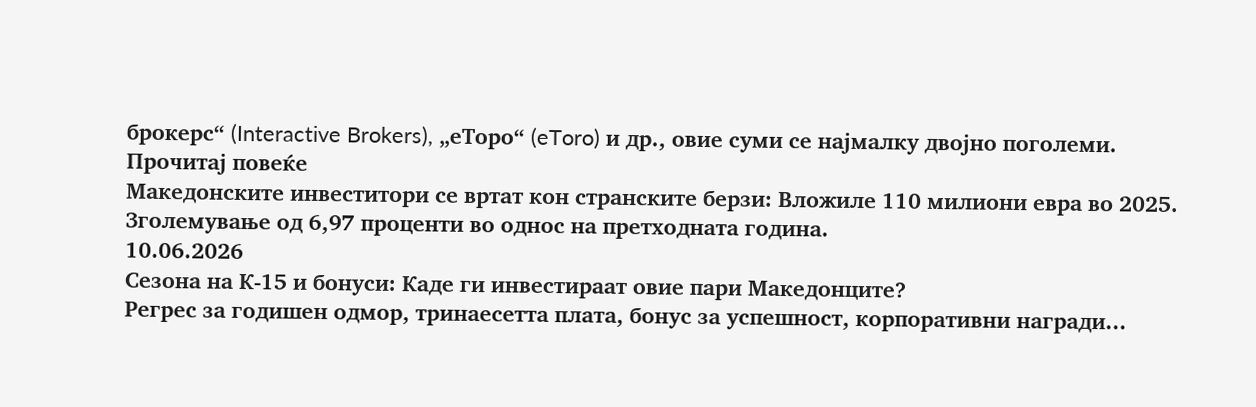брокерс“ (Interactive Brokers), „еТоро“ (eToro) и др., овие суми се најмалку двојно поголеми.
Прочитај повеќе
Македонските инвеститори се вртат кон странските берзи: Вложиле 110 милиони евра во 2025.
Зголемување од 6,97 проценти во однос на претходната година.
10.06.2026
Сезона на К-15 и бонуси: Каде ги инвестираат овие пари Македонците?
Регрес за годишен одмор, тринаесетта плата, бонус за успешност, корпоративни награди...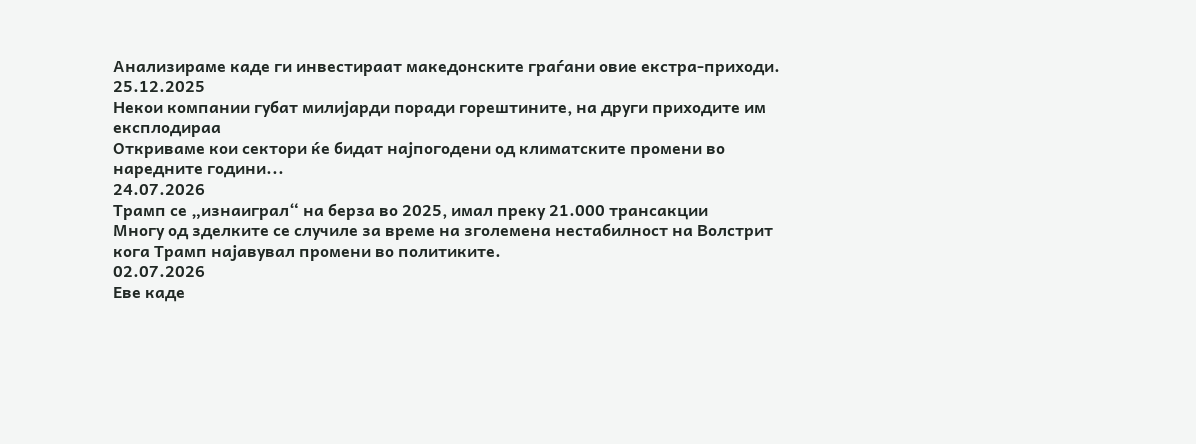Анализираме каде ги инвестираат македонските граѓани овие екстра-приходи.
25.12.2025
Некои компании губат милијарди поради горештините, на други приходите им експлодираа
Откриваме кои сектори ќе бидат најпогодени од климатските промени во наредните години...
24.07.2026
Трамп се „изнаиграл“ на берза во 2025, имал преку 21.000 трансакции
Многу од зделките се случиле за време на зголемена нестабилност на Волстрит кога Трамп најавувал промени во политиките.
02.07.2026
Еве каде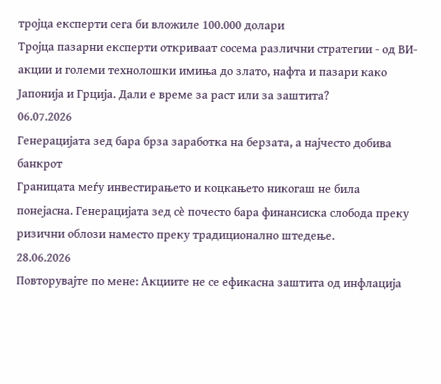тројца експерти сега би вложиле 100.000 долари
Тројца пазарни експерти откриваат сосема различни стратегии - од ВИ-акции и големи технолошки имиња до злато, нафта и пазари како Јапонија и Грција. Дали е време за раст или за заштита?
06.07.2026
Генерацијата зед бара брза заработка на берзата, а најчесто добива банкрот
Границата меѓу инвестирањето и коцкањето никогаш не била понејасна. Генерацијата зед сè почесто бара финансиска слобода преку ризични облози наместо преку традиционално штедење.
28.06.2026
Повторувајте по мене: Акциите не се ефикасна заштита од инфлација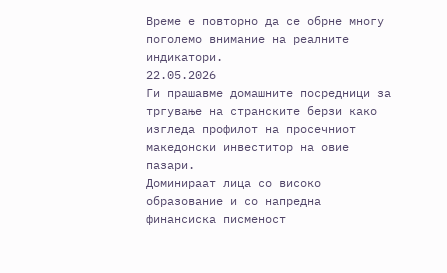Време е повторно да се обрне многу поголемо внимание на реалните индикатори.
22.05.2026
Ги прашавме домашните посредници за тргување на странските берзи како изгледа профилот на просечниот македонски инвеститор на овие пазари.
Доминираат лица со високо образование и со напредна финансиска писменост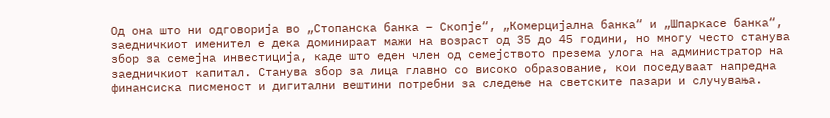Од она што ни одговорија во „Стопанска банка – Скопје“, „Комерцијална банка“ и „Шпаркасе банка“, заедничкиот именител е дека доминираат мажи на возраст од 35 до 45 години, но многу често станува збор за семејна инвестиција, каде што еден член од семејството презема улога на администратор на заедничкиот капитал. Станува збор за лица главно со високо образование, кои поседуваат напредна финансиска писменост и дигитални вештини потребни за следење на светските пазари и случувања.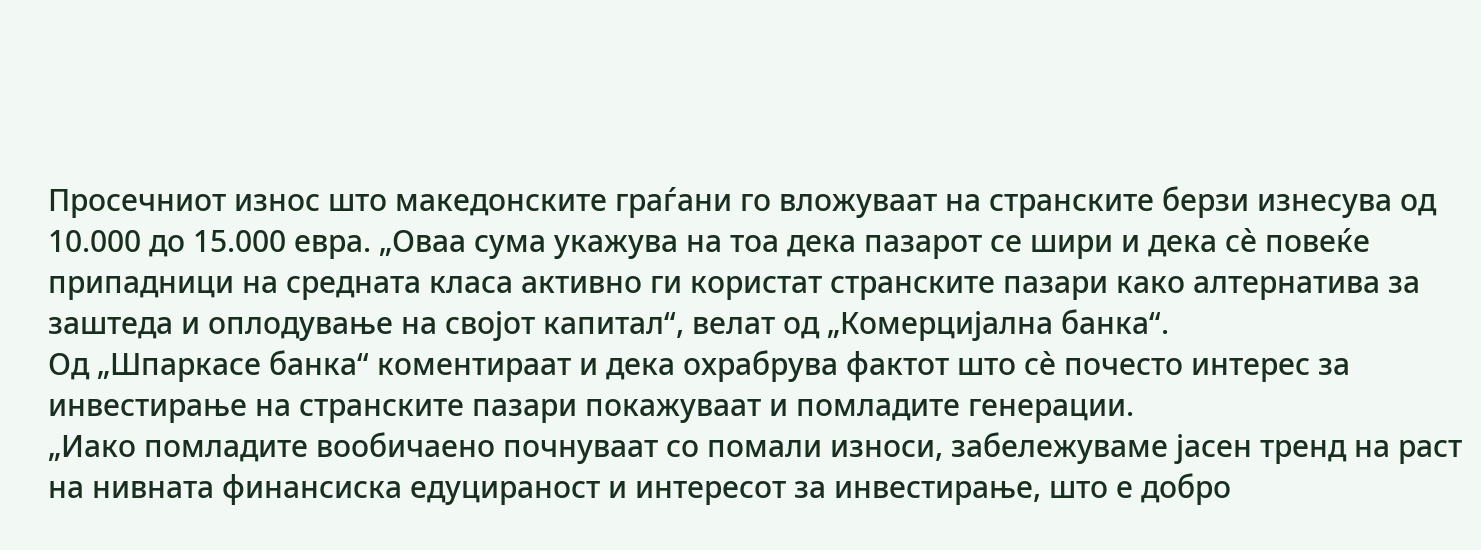Просечниот износ што македонските граѓани го вложуваат на странските берзи изнесува од 10.000 до 15.000 евра. „Оваа сума укажува на тоа дека пазарот се шири и дека сѐ повеќе припадници на средната класа активно ги користат странските пазари како алтернатива за заштеда и оплодување на својот капитал“, велат од „Комерцијална банка“.
Од „Шпаркасе банка“ коментираат и дека охрабрува фактот што сѐ почесто интерес за инвестирање на странските пазари покажуваат и помладите генерации.
„Иако помладите вообичаено почнуваат со помали износи, забележуваме јасен тренд на раст на нивната финансиска едуцираност и интересот за инвестирање, што е добро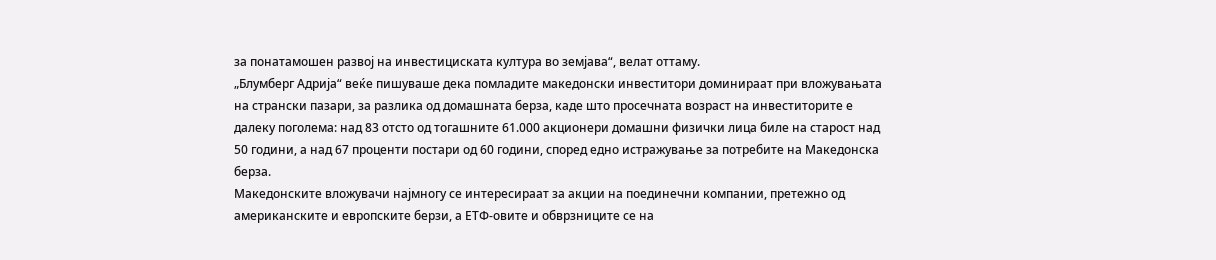за понатамошен развој на инвестициската култура во земјава“, велат оттаму.
„Блумберг Адрија“ веќе пишуваше дека помладите македонски инвеститори доминираат при вложувањата на странски пазари, за разлика од домашната берза, каде што просечната возраст на инвеститорите е далеку поголема: над 83 отсто од тогашните 61.000 акционери домашни физички лица биле на старост над 50 години, а над 67 проценти постари од 60 години, според едно истражување за потребите на Македонска берза.
Македонските вложувачи најмногу се интересираат за акции на поединечни компании, претежно од американските и европските берзи, а ЕТФ-овите и обврзниците се на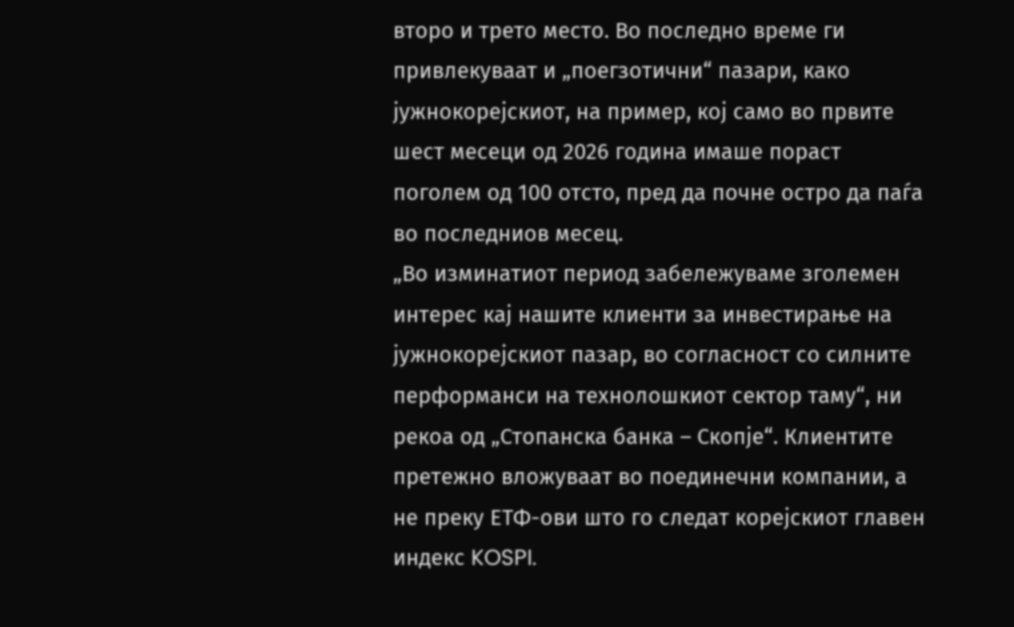второ и трето место. Во последно време ги привлекуваат и „поегзотични“ пазари, како јужнокорејскиот, на пример, кој само во првите шест месеци од 2026 година имаше пораст поголем од 100 отсто, пред да почне остро да паѓа во последниов месец.
„Во изминатиот период забележуваме зголемен интерес кај нашите клиенти за инвестирање на јужнокорејскиот пазар, во согласност со силните перформанси на технолошкиот сектор таму“, ни рекоа од „Стопанска банка – Скопје“. Клиентите претежно вложуваат во поединечни компании, а не преку ЕТФ-ови што го следат корејскиот главен индекс KOSPI.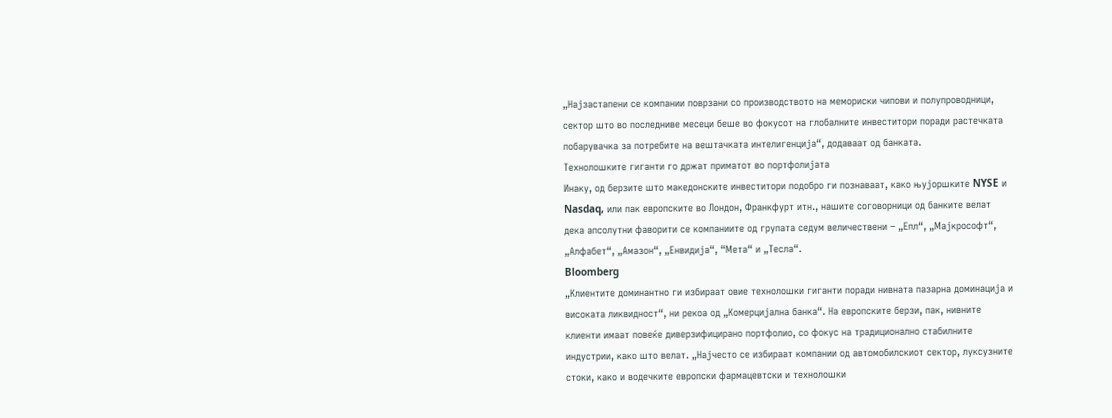„Најзастапени се компании поврзани со производството на мемориски чипови и полупроводници, сектор што во последниве месеци беше во фокусот на глобалните инвеститори поради растечката побарувачка за потребите на вештачката интелигенција“, додаваат од банката.
Технолошките гиганти го држат приматот во портфолијата
Инаку, од берзите што македонските инвеститори подобро ги познаваат, како њујоршките NYSE и Nasdaq, или пак европските во Лондон, Франкфурт итн., нашите соговорници од банките велат дека апсолутни фаворити се компаниите од групата седум величествени – „Епл“, „Мајкрософт“, „Алфабет“, „Амазон“, „Енвидија“, “Мета“ и „Тесла“.
Bloomberg
„Клиентите доминантно ги избираат овие технолошки гиганти поради нивната пазарна доминација и високата ликвидност“, ни рекоа од „Комерцијална банка“. На европските берзи, пак, нивните клиенти имаат повеќе диверзифицирано портфолио, со фокус на традиционално стабилните индустрии, како што велат. „Најчесто се избираат компании од автомобилскиот сектор, луксузните стоки, како и водечките европски фармацевтски и технолошки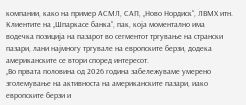компании, како на пример АСМЛ, САП, „Ново Нордиск“, ЛВМХ итн.
Клиентите на „Шпаркасе банка“, пак, која моментално има водечка позиција на пазарот во сегментот тргување на странски пазари, лани најмногу тргувале на европските берзи, додека американските се втори според интересот.
„Во првата половина од 2026 година забележуваме умерено зголемување на активноста на американските пазари, иако европските берзи и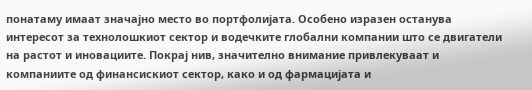понатаму имаат значајно место во портфолијата. Особено изразен останува интересот за технолошкиот сектор и водечките глобални компании што се двигатели на растот и иновациите. Покрај нив, значително внимание привлекуваат и компаниите од финансискиот сектор, како и од фармацијата и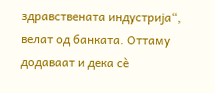здравствената индустрија“, велат од банката. Оттаму додаваат и дека сѐ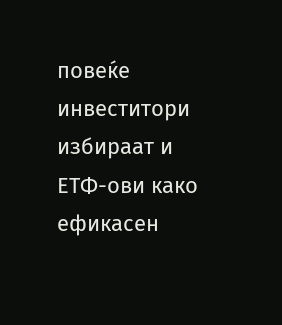повеќе инвеститори избираат и ЕТФ-ови како ефикасен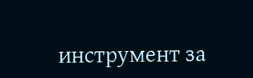инструмент за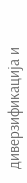диверзификација и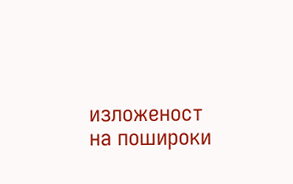изложеност на пошироки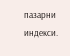пазарни индекси.